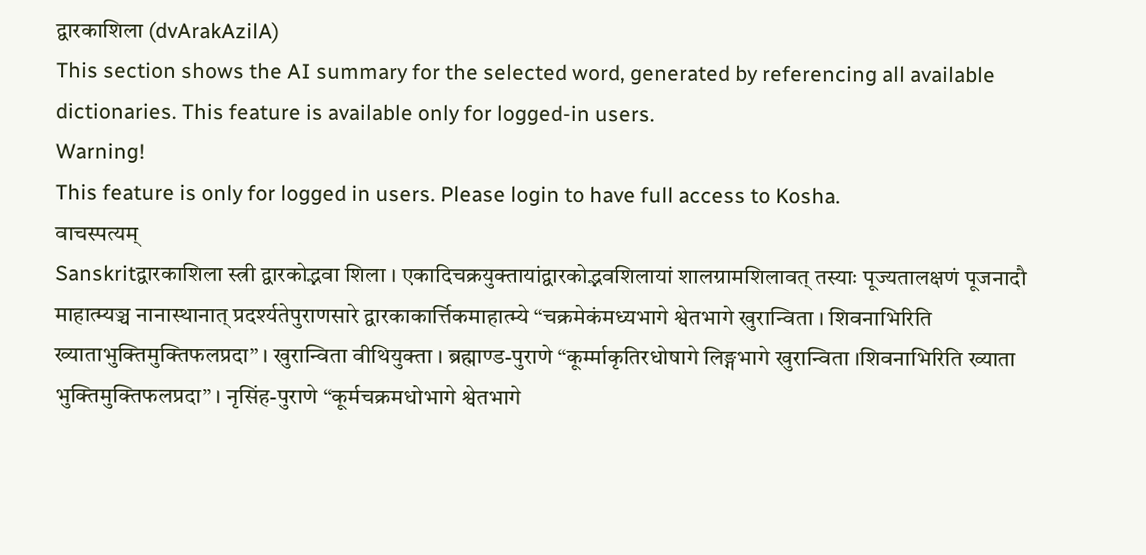द्वारकाशिला (dvArakAzilA)
This section shows the AI summary for the selected word, generated by referencing all available dictionaries. This feature is available only for logged-in users.
Warning!
This feature is only for logged in users. Please login to have full access to Kosha.
वाचस्पत्यम्
Sanskritद्वारकाशिला स्त्री द्वारकोद्भवा शिला । एकादिचक्रयुक्तायांद्वारकोद्भवशिलायां शालग्रामशिलावत् तस्याः पूज्यतालक्षणं पूजनादौ माहात्म्यञ्च नानास्थानात् प्रदर्श्यतेपुराणसारे द्वारकाकार्त्तिकमाहात्म्ये “चक्रमेकंमध्यभागे श्वेतभागे खुरान्विता । शिवनाभिरिति ख्याताभुक्तिमुक्तिफलप्रदा” । खुरान्विता वीथियुक्ता । ब्रह्माण्ड-पुराणे “कूर्म्माकृतिरधोषागे लिङ्गभागे खुरान्विता ।शिवनाभिरिति ख्याता भुक्तिमुक्तिफलप्रदा” । नृसिंह-पुराणे “कूर्मचक्रमधोभागे श्वेतभागे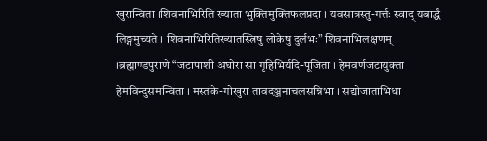खुरान्विता ।शिवनाभिरिति ख्याता भुक्तिमुक्तिफलप्रदा । यवसात्रस्तु-गर्त्तः स्वाद् यबार्द्धं लिङ्गमुच्यते । शिवनाभिरितिख्यातस्त्रिषु लोकेषु दुर्लभः” शिवनाभिलक्षणम् ।ब्रह्माण्डपुराणे “जटापाशी अघोरा सा गृहिभिर्यदि-पूजिता । हेमवर्णजटायुक्ता हेमविन्दुसमन्विता । मस्तके-गोखुरा तावदञ्जनाचलसन्निभा । सद्योजाताभिधा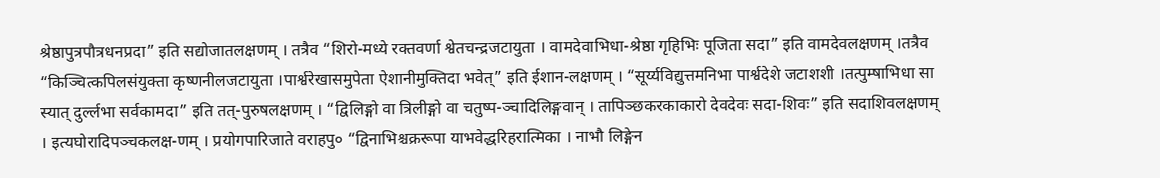श्रेष्ठापुत्रपौत्रधनप्रदा” इति सद्योजातलक्षणम् । तत्रैव “शिरो-मध्ये रक्तवर्णा श्वेतचन्द्रजटायुता । वामदेवाभिधा-श्रेष्ठा गृहिभिः पूजिता सदा” इति वामदेवलक्षणम् ।तत्रैव “किञ्चित्कपिलसंयुक्ता कृष्णनीलजटायुता ।पार्श्वरेखासमुपेता ऐशानीमुक्तिदा भवेत्” इति ईशान-लक्षणम् । “सूर्य्यविद्युत्तमनिभा पार्श्वदेशे जटाशशी ।तत्पुम्षाभिधा सा स्यात् दुर्ल्लभा सर्वकामदा” इति तत्-पुरुषलक्षणम् । “द्विलिङ्गो वा त्रिलीङ्गो वा चतुष्प-ञ्चादिलिङ्गवान् । तापिञ्छकरकाकारो देवदेवः सदा-शिवः” इति सदाशिवलक्षणम् । इत्यघोरादिपञ्चकलक्ष-णम् । प्रयोगपारिजाते वराहपु० “द्विनाभिश्चक्ररूपा याभवेद्धरिहरात्मिका । नाभौ लिङ्गेन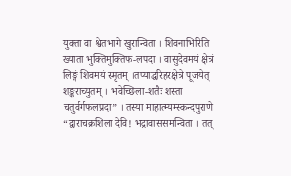युक्ता वा श्वेतभागे खुरान्विता । शिवनाभिरिति ख्याता भुक्तिमुक्तिफ-लपदा । वासुदेवमयं क्षेत्रं लिङ्गं शिवमयं स्मृतम् ।तप्याद्धरिहरक्षेत्रे पूजयेत् शङ्कराच्युतम् । भवेच्छिला-शतैः शस्ता चतुर्वर्गफलप्रदा” । तस्या माहात्म्यम्स्कन्दपुराणे “द्वाराचक्रशिला देवि! भद्रावाससमन्विता । तत्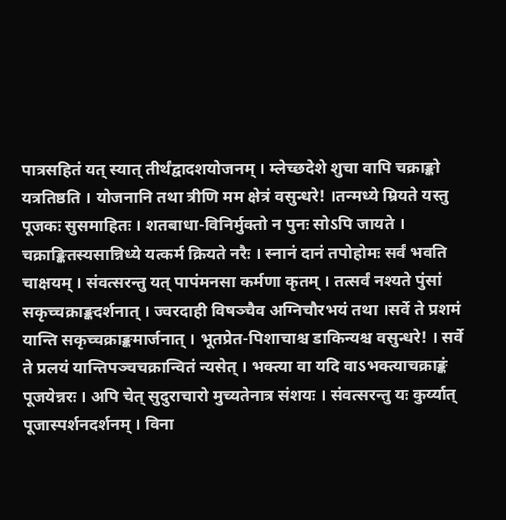पात्रसहितं यत् स्यात् तीर्थंद्वादशयोजनम् । म्लेच्छदेशे शुचा वापि चक्राङ्को यत्रतिष्ठति । योजनानि तथा त्रीणि मम क्षेत्रं वसुन्धरे! ।तन्मध्ये म्रियते यस्तु पूजकः सुसमाहितः । शतबाधा-विनिर्मुक्तो न पुनः सोऽपि जायते । चक्राङ्कितस्यसान्निध्ये यत्कर्म क्रियते नरैः । स्नानं दानं तपोहोमः सर्वं भवति चाक्षयम् । संवत्सरन्तु यत् पापंमनसा कर्मणा कृतम् । तत्सर्वं नश्यते पुंसां सकृच्चक्राङ्कदर्शनात् । ज्वरदाही विषञ्चैव अग्निचौरभयं तथा ।सर्वे ते प्रशमं यान्ति सकृच्चक्राङ्कमार्जनात् । भूतप्रेत-पिशाचाश्च डाकिन्यश्च वसुन्धरे! । सर्वे ते प्रलयं यान्तिपञ्चचक्रान्वितं न्यसेत् । भक्त्या वा यदि वाऽभक्त्याचक्राङ्कं पूजयेन्नरः । अपि चेत् सुदुराचारो मुच्यतेनात्र संशयः । संवत्सरन्तु यः कुर्य्यात् पूजास्पर्शनदर्शनम् । विना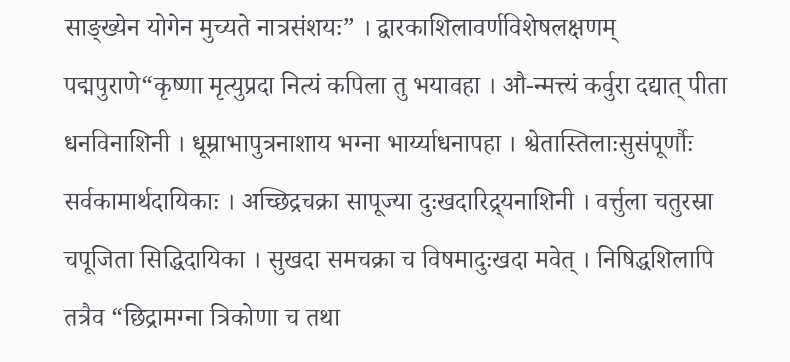साङ्ख्येन योगेन मुच्यते नात्रसंशयः” । द्वारकाशिलावर्णविशेषलक्षणम् पद्मपुराणे“कृष्णा मृत्युप्रदा नित्यं कपिला तु भयावहा । औ-न्मत्त्यं कर्वुरा दद्यात् पीता धनविनाशिनी । धूम्राभापुत्रनाशाय भग्ना भार्य्याधनापहा । श्वेतास्तिलाःसुसंपूर्णौः सर्वकामार्थदायिकाः । अच्छिद्रचक्रा सापूज्या दुःखदारिद्र्यनाशिनी । वर्त्तुला चतुरस्रा चपूजिता सिद्धिदायिका । सुखदा समचक्रा च विषमादुःखदा मवेत् । निषिद्धशिलापि तत्रैव “छिद्रामग्ना त्रिकोणा च तथा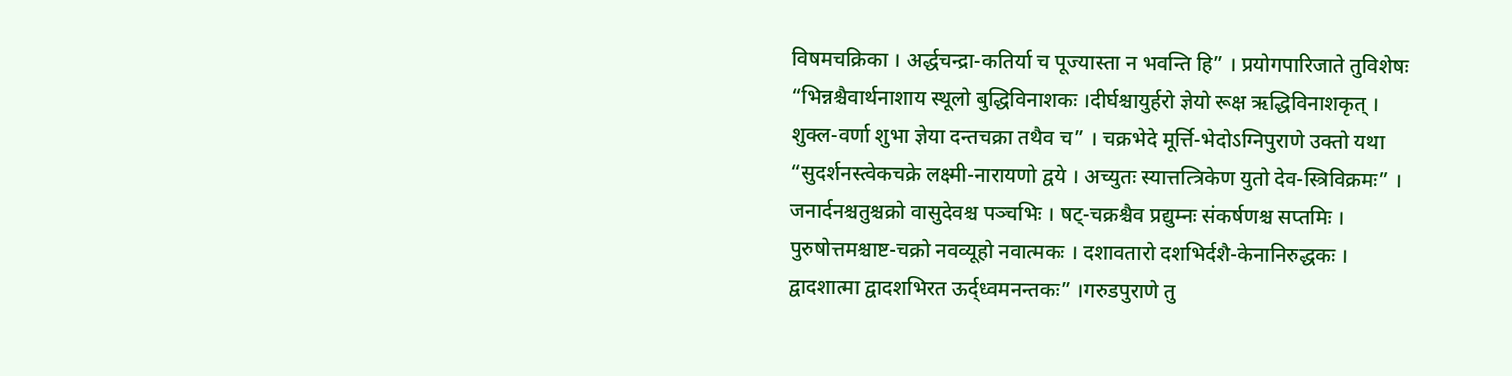विषमचक्रिका । अर्द्धचन्द्रा-कतिर्या च पूज्यास्ता न भवन्ति हि” । प्रयोगपारिजाते तुविशेषः “भिन्नश्चैवार्थनाशाय स्थूलो बुद्धिविनाशकः ।दीर्घश्चायुर्हरो ज्ञेयो रूक्ष ऋद्धिविनाशकृत् । शुक्ल-वर्णा शुभा ज्ञेया दन्तचक्रा तथैव च” । चक्रभेदे मूर्त्ति-भेदोऽग्निपुराणे उक्तो यथा “सुदर्शनस्त्वेकचक्रे लक्ष्मी-नारायणो द्वये । अच्युतः स्यात्तत्त्रिकेण युतो देव-स्त्रिविक्रमः” । जनार्दनश्चतुश्चक्रो वासुदेवश्च पञ्चभिः । षट्-चक्रश्चैव प्रद्युम्नः संकर्षणश्च सप्तमिः । पुरुषोत्तमश्चाष्ट-चक्रो नवव्यूहो नवात्मकः । दशावतारो दशभिर्दशै-केनानिरुद्धकः । द्वादशात्मा द्वादशभिरत ऊर्द्ध्वमनन्तकः” ।गरुडपुराणे तु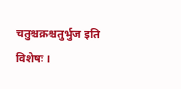चतुश्चक्रश्चतुर्भुज इति विशेषः ।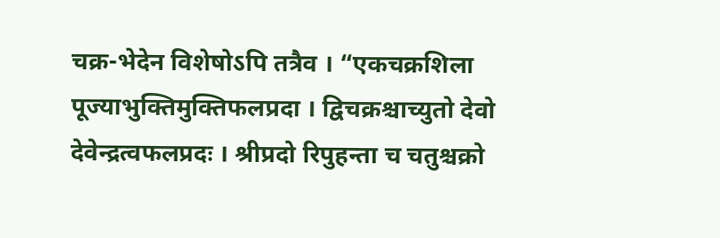चक्र-भेदेन विशेषोऽपि तत्रैव । “एकचक्रशिला पूज्याभुक्तिमुक्तिफलप्रदा । द्विचक्रश्चाच्युतो देवो देवेन्द्रत्वफलप्रदः । श्रीप्रदो रिपुहन्ता च चतुश्चक्रो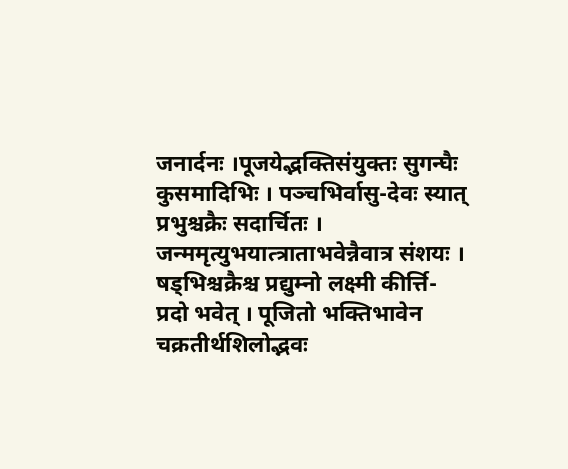जनार्दनः ।पूजयेद्भक्तिसंयुक्तः सुगन्घैः कुसमादिभिः । पञ्चभिर्वासु-देवः स्यात् प्रभुश्चक्रैः सदार्चितः । जन्ममृत्युभयात्त्राताभवेन्नैवात्र संशयः । षड्भिश्चक्रैश्च प्रद्युम्नो लक्ष्मी कीर्त्ति-प्रदो भवेत् । पूजितो भक्तिभावेन चक्रतीर्थशिलोद्भवः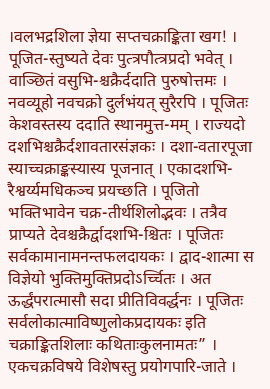।वलभद्रशिला ज्ञेया सप्तचक्राङ्किता खग! । पूजित-स्तुष्यते देवः पुत्त्रपौत्त्रप्रदो भवेत् । वाञ्छितं वसुभि-श्चक्रैर्ददाति पुरुषोत्तमः । नवव्यूहो नवचक्रो दुर्लभंयत् सुरैरपि । पूजितः केशवस्तस्य ददाति स्थानमुत्त-मम् । राज्यदो दशभिश्चक्रैर्दशावतारसंज्ञकः । दशा-वतारपूजा स्याच्चक्राङ्कस्यास्य पूजनात् । एकादशभि-रैश्वर्य्यमधिकञ्च प्रयच्छति । पूजितो भक्तिभावेन चक्र-तीर्थशिलोद्भवः । तत्रैव प्राप्यते देवश्चक्रैर्द्वादशभि-श्चितः । पूजितः सर्वकामानामनन्तफलदायकः । द्वाद-शात्मा स विज्ञेयो भुक्तिमुक्तिप्रदोऽर्च्चितः । अत ऊर्द्धंपरात्मासौ सदा प्रीतिविवर्द्धनः । पूजितः सर्वलोकात्माविष्णुलोकप्रदायकः इति चक्राङ्कितशिलाः कथिताःकुलनामतः” । एकचक्रविषये विशेषस्तु प्रयोगपारि-जाते ।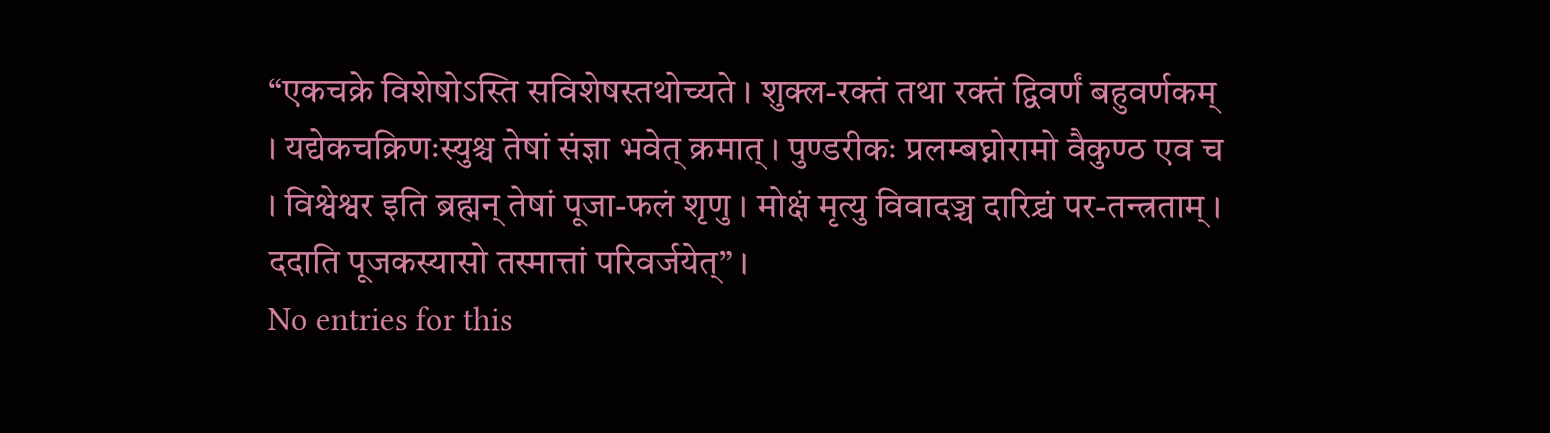“एकचक्रे विशेषोऽस्ति सविशेषस्तथोच्यते । शुक्ल-रक्तं तथा रक्तं द्विवर्णं बहुवर्णकम् । यद्येकचक्रिणःस्युश्च तेषां संज्ञा भवेत् क्रमात् । पुण्डरीकः प्रलम्बघ्नोरामो वैकुण्ठ एव च । विश्वेश्वर इति ब्रह्मन् तेषां पूजा-फलं शृणु । मोक्षं मृत्यु विवादञ्च दारिद्र्यं पर-तन्त्रताम् । ददाति पूजकस्यासो तस्मात्तां परिवर्जयेत्” ।
No entries for this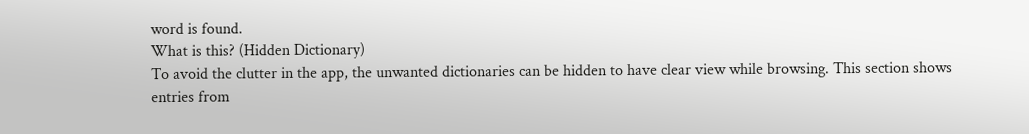word is found.
What is this? (Hidden Dictionary)
To avoid the clutter in the app, the unwanted dictionaries can be hidden to have clear view while browsing. This section shows entries from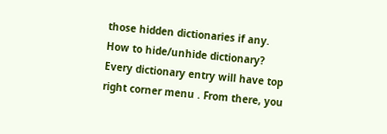those hidden dictionaries if any.
How to hide/unhide dictionary?
Every dictionary entry will have top right corner menu . From there, you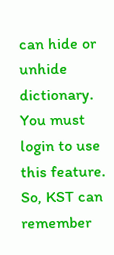can hide or unhide dictionary. You must login to use this feature. So, KST can remember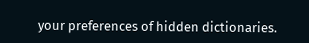your preferences of hidden dictionaries.